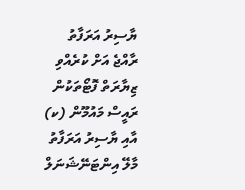ޔާސިރު އަރަފާތު ރާއްޖެ އަށް ކުރެއްވި ޒިޔާރަތް ފޮޓޯތަކުން
ރައީސް މައުމޫން (ކ) އާއި ޔާސިރު އަރަފާތު މާލޭ އިންޓަނޭޝަނަލް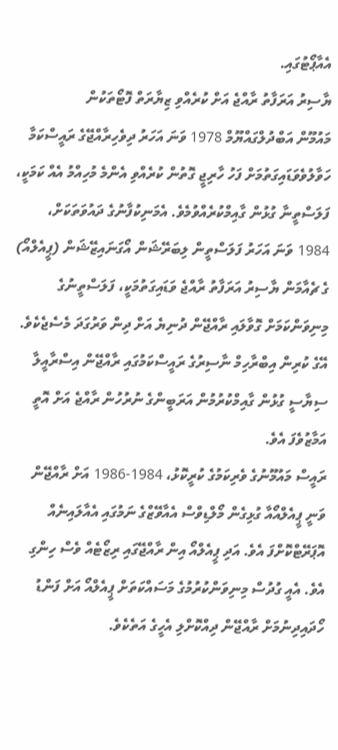އެއާޕޯޓުގައި.
ޔާސިރު އަރަފާތު ރާއްޖެ އަށް ކުރެއްވި ޒިޔާރަތް ފޮޓޯތަކުން
މައުމޫން އަބްދުލްގައްޔޫމް 1978 ވަނަ އަހަރު ދިވެހިރާއްޖޭގެ ރައީސްކަމާ ހަވާލުވެވަޑައިގަތުމަށް ފަހު ހާރިޖީ ގޮތުން ކުރެއްވި އެންމެ މުހިއްމު އެއް ކަމަކީ، ފަލަސްތީނާ ގުޅުން ގާއިމްކުރެއްވުމެވެ. އެމަނިކުފާނުގެ ދައުވަތަކަށް، 1984 ވަނަ އަހަރު ފަލަސްތީން ލިބަރޭޝަން އޯގަނައިޒޭޝަން (ޕީއެލްއޯ) ގެ ޗެއާމަން ޔާސިރު އަރަފާތު ރާއްޖެ ވަޑައިގަތުމަކީ، ފަލަސްތީނުގެ މިނިވަންކަމަށް ގޮވާލައި ރާއްޖޭން ދުނިޔެ އަށް ދިން ވަރުގަދަ މެސެޖެކެވެ. އޭގެ ކުރިން އިބްރާހިމް ނާސިރުގެ ރައީސްކަމުގައި ރާއްޖޭން އިސްރާއީލާ ސިޔާސީ ގުޅުން ގާއިމްކުރުމުން އަރަބީންގެ ނުރުހުން ރާއްޖެ އަށް އޮތީ އަމާޒުވެފަ އެވެ.
ރައީސް މައުމޫނުގެ ވެރިކަމުގެ ކުރީކޮޅު، 1984-1986 އަށް ރާއްޖޭން ވަނީ ޕީއެލްއޯއާ ގުޅިގެން މޯލްޑިވްސް އެއާވޭޒްގެ ނަމުގައި އެއާލައިނެއް އޮޕަރޭޓްކޮށްފަ އެވެ. އަދި ޕީއެލްއޯ އިން ރާއްޖޭގައި ރިޒޯޓެއް ވެސް ހިންގި އެވެ. އެއީ ގުދުސް މިނިވަންކުރުމުގެ މަސައްކަތަށް ޕީއެލްއޯ އަށް ފަންޑު ހޯދައިދިނުމަށް ރާއްޖޭން ދިއްކޮށްލި އެހީގެ އަތެކެވެ.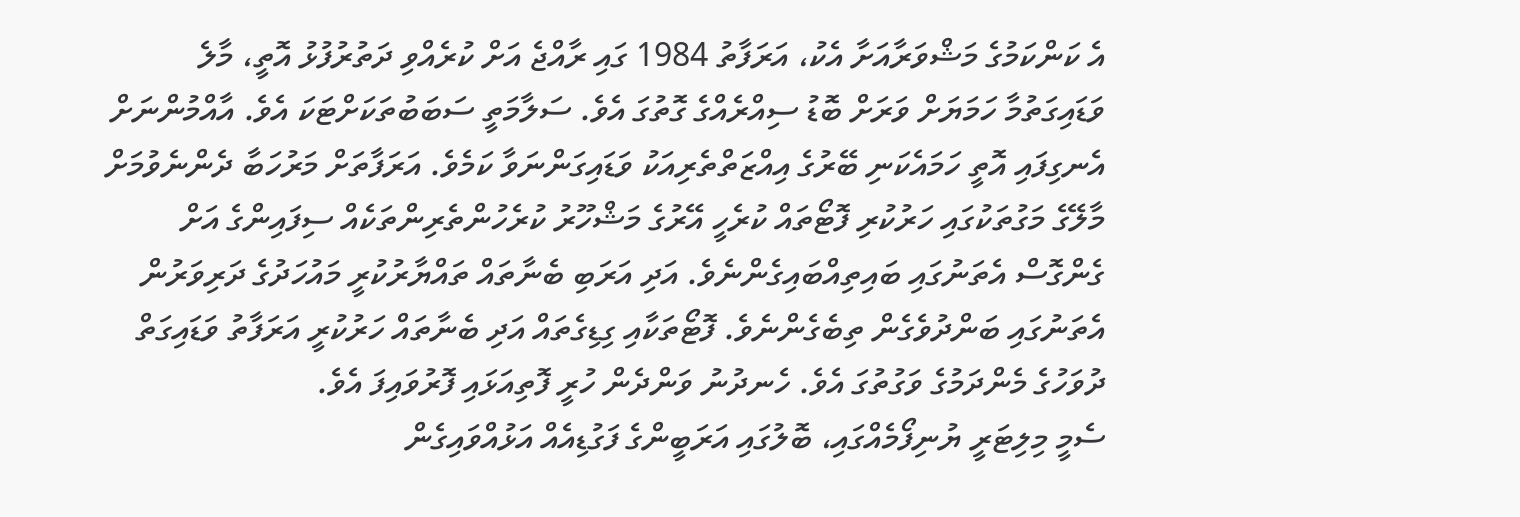އެ ކަންކަމުގެ މަޝްވަރާއަށާ އެކު، އަރަފާތު 1984 ގައި ރާއްޖެ އަށް ކުރެއްވި ދަތުރުފުޅު އޮތީ، މާލެ ވަޑައިގަތުމާ ހަމަޔަށް ވަރަށް ބޮޑު ސިއްރެއްގެ ގޮތުގަ އެވެ. ސަލާމަތީ ސަބަބުތަކަށްޓަކަ އެވެ. އާއްމުންނަށް އެނގިފައި އޮތީ ހަމައެކަނި ބޭރުގެ އިއްޒަތްތެރިއަކު ވަޑައިގަންނަވާ ކަމެވެ. އަރަފާތަށް މަރުހަބާ ދެންނެވުމަށް މާލޭގެ މަގުތަކުގައި ހަރުކުރި ފޮޓޯތައް ކުރެހީ އޭރުގެ މަޝްހޫރު ކުރެހުންތެރިންތަކެއް ސިފައިންގެ އަށް ގެންގޮސް އެތަނުގައި ބައިތިއްބައިގެންނެވެ. އަދި އަރަބި ބެނާތައް ތައްޔާރުކުރީ މައުހަދުގެ ދަރިވަރުން އެތަނުގައި ބަންދުވެގެން ތިބެގެންނެވެ. ފޮޓޯތަކާއި ގިޑިގެތައް އަދި ބެނާތައް ހަރުކުރީ އަރަފާތު ވަޑައިގަތް ދުވަހުގެ މެންދަމުގެ ވަގުތުގަ އެވެ. ހެނދުނު ވަންދެން ހުރީ ފޮތިއަޅައި ފޮރުވައިފަ އެވެ.
ސެމީ މިލިޓަރީ ޔުނިފޯމެއްގައި، ބޮލުގައި އަރަބީންގެ ފަގުޑިއެއް އަޅުއްވައިގެން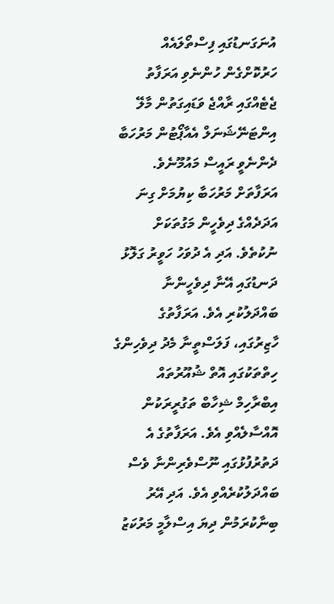އުނަގަނޑުގައި ފިސްތޯލައެއް ހަރުކޮށްގެން ހުންނެވި އަރަފާތު ޖެޓެއްގައި ރާއްޖެ ވަޑައިގަތުން މާލޭ އިންޓަނޭޝަނަލް އެއާޕޯޓުން މަރުހަބާ ދެންނެވީ ރައީސް މައުމޫނެވެ. އަރަފާތަށް މަރުހަބާ ކިޔުމަށް ގިނަ އަދަދެއްގެ ދިވެހީން މަގުތަކަށް ނުކުތެވެ. އަދި އެ ދުވަހު ހަވީރު ގަލޮޅު ދަނޑުގައި އޭނާ ދިވެހީންނާ ބައްދަލުކުރި އެވެ. އަރަފާތުގެ ހާޒިރުގައި، ފަލަސްތީނާ މެދު ދިވެހިންގެ ހިތްތަކުގައި އޮތް ޝުއޫރުތައް އިބްރާހިމް ޝިހާބް ތަގުރީރަކުން އޮއްސާލެއްވި އެވެ. އަރަފާތުގެ އެ ދަތުރުފުޅުގައި ނޫސްވެރިންނާ ވެސް ބައްދަލުކުރެއްވި އެވެ. އަދި އޭރު ބިނާކުރަމުން ދިޔަ އިސްލާމީ މަރުކަޒު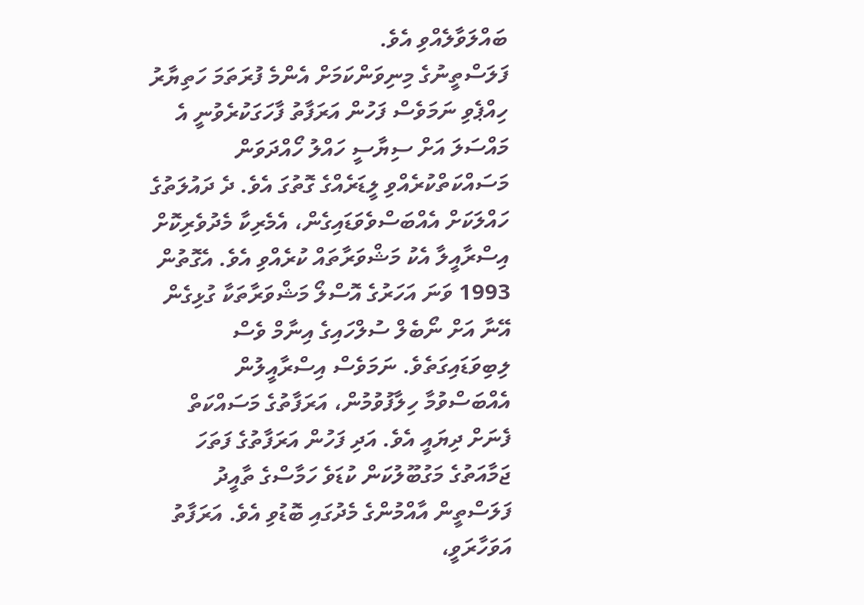ބައްލަވާލެއްވި އެވެ.
ފަލަސްތީނުގެ މިނިވަންކަމަށް އެންމެ ފުރަތަމަ ހަތިޔާރު ހިއްޕެވި ނަމަވެސް ފަހުން އަރަފާތު ފާހަގަކުރެވުނީ އެ މައްސަލަ އަށް ސިޔާސީ ހައްލު ހޯއްދަވަން މަސައްކަތްކުރެއްވި ލީޑަރެއްގެ ގޮތުގަ އެވެ. ދެ ދައުލަތުގެ ހައްލަކަށް އެއްބަސްވެވަޑައިގެން، އެމެރިކާ މެދުވެރިކޮށް އިސްރާއީލާ އެކު މަޝްވަރާތައް ކުރެއްވި އެވެ. އެގޮތުން 1993 ވަނަ އަހަރުގެ އޮސްލޯ މަޝްވަރާތަކާ ގުޅިގެން އޭނާ އަށް ނޯބެލް ސުލްހައިގެ އިނާމް ވެސް ލިބިވަޑައިގަތެވެ. ނަމަވެސް އިސްރާއީލުން އެއްބަސްވުމާ ހިލާފުވުމުން، އަރަފާތުގެ މަސައްކަތް ފެނަށް ދިޔައީ އެވެ. އަދި ފަހުން އަރަފާތުގެ ފަތަހަ ޖަމާއަތުގެ މަގުބޫލުކަން ކުޑަވެ ހަމާސްގެ ތާއީދު ފަލަސްތީން އާއްމުންގެ މެދުގައި ބޮޑުވި އެވެ. އަރަފާތު އަވަހާރަވީ،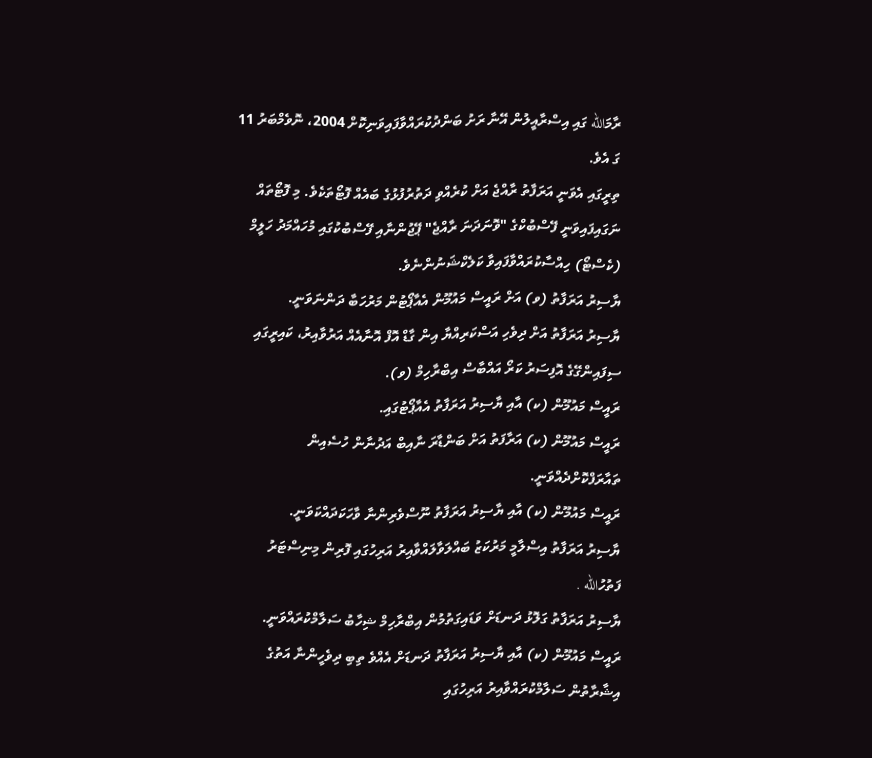ރާމަالله ގައި އިސްރާއީލުން އޭނާ ރަށު ބަންދުކުރައްވާފައިވަނިކޮށް 2004، ނޮވެމްބަރު 11 ގަ އެވެ.
ތިރީގައި އެވަނީ އަރަފާތު ރާއްޖެ އަށް ކުރެއްވި ދަތުރުފުޅުގެ ބައެއް ފޮޓޯތަކެވެ. މި ފޮޓޯތައް ނަގައިފައިވަނީ ފޭސްބުކްގެ "ވޮނަދަނަ ރާއްޖެ" ޕޭޖުންނާއި ފޭސްބުކުގައި މުހައްމަދު ހަލީމް (ކެސްޓޯ) ހިއްސާކުރައްވާފައިވާ ކަލެކްޝަނުންނެވެ.
ޔާސިރު އަރަފާތު (ވ) އަށް ރައީސް މައުމޫން އެއާޕޯޓުން މަރުހަބާ ދަންނަވަނީ.
ޔާސިރު އަރަފާތު އަށް ދިވެހި އަސްކަރިއްޔާ އިން ގާޑް އޮފް އޮނާއެއް އަރުވާއިރު، ކައިރީގައި ސިފައިންގޭގެ އޮފިސަރު ކަރޯ އައްބާސް އިބްރާހިމް (ވ).
ރައީސް މައުމޫން (ކ) އާއި ޔާސިރު އަރަފާތު އެއާޕޯޓުގައި.
ރައީސް މައުމޫން (ކ) އަރާފަތު އަށް ބަންޑާރަ ނާއިބް އަދުނާން ހުސެއިން ތައާރަފްކޮށްދެއްވަނީ.
ރައީސް މައުމޫން (ކ) އާއި ޔާސިރު އަރަފާތު ނޫސްވެރިންނާ ވާހަކަދައްކަވަނީ.
ޔާސިރު އަރަފާތު އިސްލާމީ މަރުކަޒު ބައްލަވާލައްވާއިރު އަރިހުގައި ފޮރިން މިނިސްޓަރު ފަތުހުالله .
ޔާސިރު އަރަފާތު ގަލޮޅު ދަނޑަށް ވަޑައިގަތުމުން އިބްރާހިމް ޝިހާބު ސަލާމްކުރައްވަނީ.
ރައީސް މައުމޫން (ކ) އާއި ޔާސިރު އަރަފާތު ދަނޑަށް އެއްވެ ތިބި ދިވެހީންނާ އަތުގެ އިޝާރާތުން ސަލާމްކުރައްވާއިރު އަރިހުގައި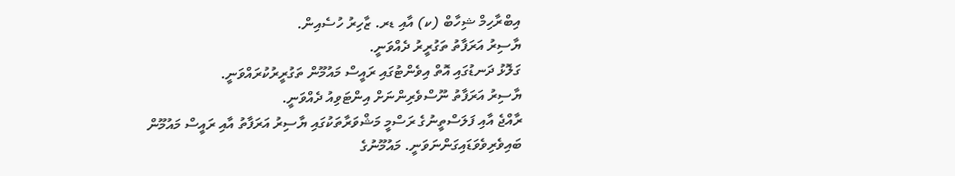އިބްރާހިމް ޝިހާބް (ކ) އާއި ޑރ. ޒާހިރު ހުސެއިން.
ޔާސިރު އަރަފާތު ތަގުރީރު ދެއްވަނީ.
ގަލޮޅު ދަނޑުގައި އޮތް އިވެންޓުގައި ރައީސް މައުމޫން ތަގުރީރުކުރައްވަނީ.
ޔާސިރު އަރަފާތު ނޫސްވެރިންނަށް އިންޓަވިއު ދެއްވަނީ.
ރާއްޖެ އާއި ފަލަސްތީނުގެ ރަސްމީ މަޝްވަރާތަކުގައި ޔާސިރު އަރަފާތު އާއި ރައީސް މައުމޫން ބައިވެރިވެވަޑައިގަންނަވަނީ. މައުމޫނުގެ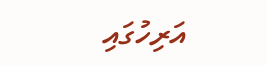އަރިހުގައި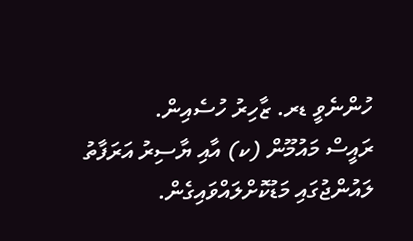ހުންނެވީ ޑރ. ޒާހިރު ހުސެއިން.
ރައީސް މައުމޫން (ކ) އާއި ޔާސިރު އަރަފާތު ލައުންޖުގައި މަޑުކޮށްލައްވައިގެން.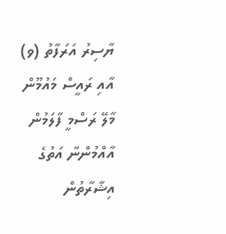ޔާސިރު އަރަފާތު (ވ) އާއި ރައީސް މައުމޫން މާލޭ ރަސްމީ ފާލަމުން އާއްމުންނާ އަތުގެ އިޝާރާތުން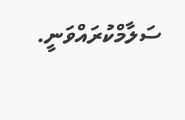ސަލާމްކުރައްވަނީ.